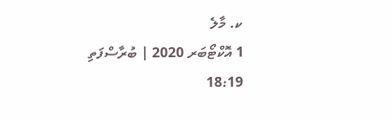ކ. މާލެ
1 އޮކްޓޯބަރ 2020 | ބުރާސްފަތި 18:19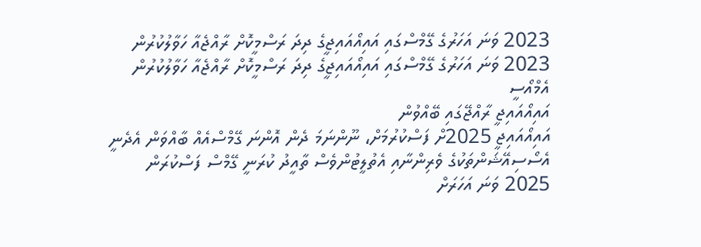2023 ވަނަ އަހަރުގެ ގޭމްސްގައި އައިއޯއައިޖީގެ ދިދަ ރަސްމީކޮށް ރާއްޖެއާ ހަވާލުކުރުން
2023 ވަނަ އަހަރުގެ ގޭމްސްގައި އައިއޯއައިޖީގެ ދިދަ ރަސްމީކޮށް ރާއްޖެއާ ހަވާލުކުރުން
އެމްއޯސީ
އައިއޯއައިޖީ ރާއްޖޭގައި ބޭއްވުން
އައިއޯއައިޖީ 2025ށް ފަސްކުރުމަށް، ނޫންނަމަ ދެން އޮންނަ ގޭމްސްއެއް ބާއްވަން އެދެނީ
އެސޯސިއޭޝަންތަކުގެ ވެރިންނާއި އެތުލީޓުންވެސް ތާއީދު ކުރަނީ ގޭމްސް ފަސްކުރަން
2025 ވަނަ އަހަރަށް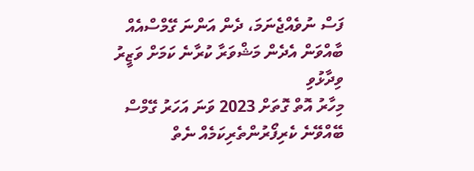ފަސް ނުވެއްޖެނަމަ، ދެން އަންނަ ގޭމްސްއެއް ބާއްވަން އެދެން މަޝްވަރާ ކުރާނެ ކަމަށް ވަޒީރު ވިދާޅުވި
މިހާރު އޮތް ގޮތަށް 2023 ވަނަ އަހަރު ގޭމްސް ބޭއްވޭނެ ކެރިފޯރުންތެރިކަމެއް ނެތް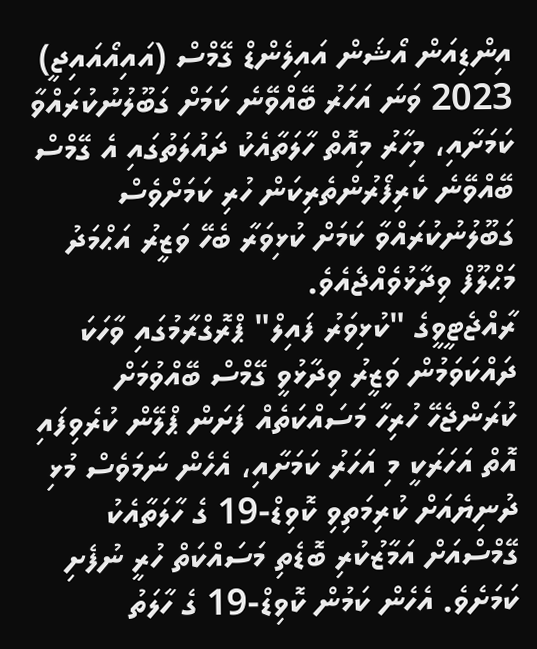އިންޑިއަން އޯޝަން އައިލެންޑް ގޭމްސް (އައިއޯއައިޖީ) 2023 ވަނަ އަހަރު ބޭއްވޭނެ ކަމަށް ގަބޫލުނުކުރައްވާ ކަމަށާއި، މިހާރު މިއޮތް ހާލަތާއެކު ދައުލަތުގައި އެ ގޭމްސް ބޭއްވޭނެ ކެރިފޯރުންތެރިކަން ހުރި ކަމަށްވެސް ގަބޫލުނުކުރައްވާ ކަމަށް ކުޅިވަރާ ބެހޭ ވަޒީރު އަޙްމަދު މަޙްލޫފް ވިދާޅުވެއްޖެއެވެ.
ރާއްޖެޓީވީގެ "ކުޅިވަރު ފައިލް" ޕްރޮގްރާމުގައި ވާހަކަ ދައްކަވަމުން ވަޒީރު ވިދާޅުވީ ގޭމްސް ބޭއްވުމަށް ކުރަންޖެހޭ ހުރިހާ މަސައްކަތެއް ފަށަން ޕްލޭން ކުރެވިފައި އޮތް އަހަރަކީ މި އަހަރު ކަމަށާއި، އެހެން ނަމަވެސް މުޅި ދުނިޔެއަށް ކުރިމަތިވި ކޮވިޑް-19 ގެ ހާލަތާއެކު ގޭމްސްއަށް އަމާޒުކުރި ބޮޑެތި މަސައްކަތް ހުރީ ނުފެށި ކަމަށެވެ. އެހެން ކަމުން ކޮވިޑް-19 ގެ ހާލަތު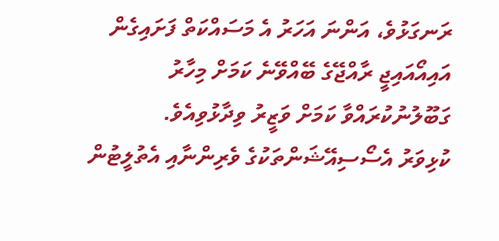ރަނގަޅުވެ، އަންނަ އަހަރު އެ މަސައްކަތް ފަށައިގެން އައިއޯއައިޖީ ރާއްޖޭގެ ބޭއްވޭނެ ކަމަށް މިހާރު ގަބޫލުނުކުރައްވާ ކަމަށް ވަޒީރު ވިދާޅުވިއެވެ.
ކުޅިވަރު އެސޯސިއޭޝަންތަކުގެ ވެރިންނާއި އެތުލީޓުން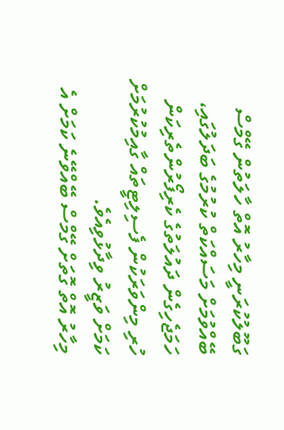ގަބޫލުކުރަނީ މިހާރު އޮތް ހާލަތުން ގޭމްސް ބޭއްވުމަށް މަސައްކަތް ކުރުމުގެ ބަދަލުގައި، ހަމަޖެހިގެން ދައުލަތުގެ ކެރިފޯރުންތެރިކަން ހުރި މިންވަރަކުން ފެސިލިޓީތައް ގާއިމުކުރުމަށް ކަމަށް ވަޒީރު ވިދާޅުވިއެވެ.
މިހާރު އޮތް ގޮތަށް ގޭމްސް ބޭއްވޭނެ ކަމަށް އެ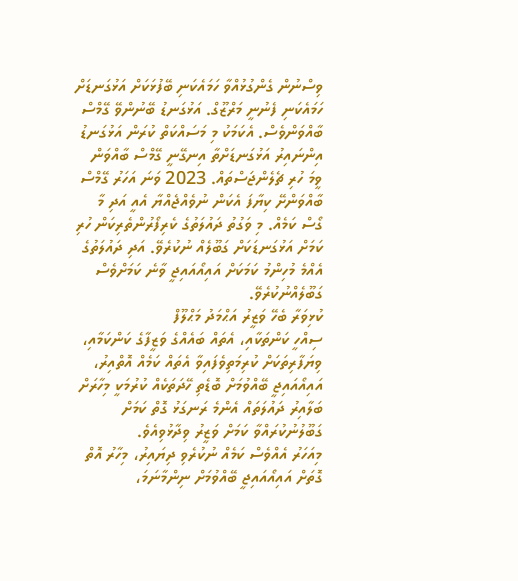ވިސްނުން ގެންގުޅުއްވާ ހަމައެކަނި ބޭފުޅަކަށް އަޅުގަނޑަށް ހަމައެކަނި ފެނުނީ މަރްޒޫގް. އަޅުގަނޑު ބޭނުންވޭ ގޭމްސް ބާއްވަންވެސް. އެކަމަކު މި މަސައްކަތް ކުރަން އަޅުގަނޑު އިންނައިރު އަޅުގަނޑަށްތާ އިނގޭނީ ގޭމްސް ބާއްވަން ވީމަ ހުރި ޗެލެންޖަސްތައް. 2023 ވަނަ އަހަރު ގޭމްސް ބާއްވަންށޭ ކިޔާފަ އެކަން ނުވެއްޖެއްޔާ އެއީ އަދި މާ ގޯސް ކަމެއް. މި ވަގުތު ދައުލަތުގެ ކެރިފޯރުންތެރިކަން ހުރި ކަމަށް އަޅުގަނޑަކަށް ގަބޫލެއް ނުކުރެވޭ. އަދި ދައުލަތުގެ އެއްމެ މުހިންމު ކަމަކަށް އައިއޯއައިޖީ ވާނެ ކަމަށްވެސް ގަބޫލެއްނުކުރެވޭ.
ކުޅިވަރާ ބެހޭ ވަޒީރު އަޙްމަދު މަޙްލޫފް
ސިއްހީ ކަންތަކާއި، އެތައް ބައެއްގެ ވަޒީފާގެ ކަންކަމާއި، ވިޔަފާރިތަކަށް ކުރިމަތިވެފައިވާ އެތައް ކަމެއް އޮތްއިރު، އައިއޯއައިޖީ ބޭއްވުމަށް ބޮޑެތި ހޭދަތަކެއް ކުރުމަކީ މިހާރަށް ބަލާއިރު ދައުލަތައް އެންމެ ރަނގަޅު ގޮތް ކަމަށް ގަބޫލުނުކުރައްވާ ކަމަށް ވަޒީރު ވިދާޅުވިއެވެ.
މިއަހަރު އެއްވެސް ކަމެއް ނުކުރެވި ދިޔައިރު، މިހާރު އޮތް ގޮތަށް އައިއޯއައިޖީ ބޭއްވުމަށް ނިންމާނަމަ،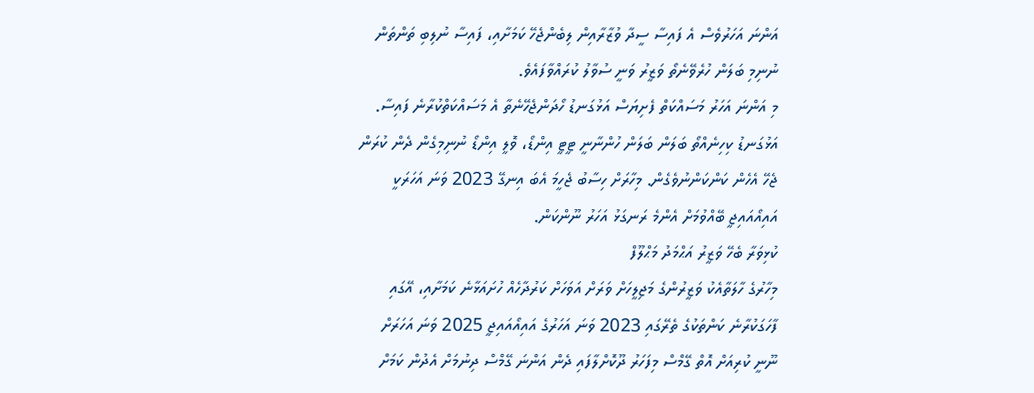އަންނަ އަހަރުވެސް އެ ފައިސާ ސީދާ ވުޒާރާއިން ލިބެންޖެހޭ ކަމަށާއި، ފައިސާ ނުލިބި ތަންތަން ނުނިމި ބަލަން ހުރެވޭނެތޯ ވަޒީރު ވަނީ ސުވާލު ކުރައްވާފައެވެ.
މި އަންނަ އަހަރު މަސައްކަތް ފެށިޔަސް އަޅުގަނޑު ހޯދަންޖެހޭނެތާ އެ މަސައްކަތްކުރާނެ ފައިސާ. އަޅުގަނޑު ކިހިނެއްތޯ ބަލަން ބަލަން ހުންނާނީ ޓީޓީ އިންޑޯ، ވޮލީ އިންޑޯ ނުނިމިގެން ދެން ކުރަން ޖެހޭ އެހެން ކަންކަންނުވެގެން. މިހާރަށް ހިސާބު ޖެހީމަ އެބަ އިނގޭ 2023 ވަނަ އަހަރަކީ އައިއޯއައިޖީ ބޭއްވުމަށް އެންމެ ރަނގަޅު އަހަރު ނޫންކަން.
ކުޅިވަރާ ބެހޭ ވަޒީރު އަޙްމަދު މަޙްލޫފް
މިހާރުގެ ހާލަތާއެކު ވަޒީރުންގެ މަޖިލީހަށް ވަރަށް އަވަހަށް ކަރުދާހެއް ހުށައަޅާނެ ކަމަށާއި، އޭގައި ފާހަގަކުރާނެ ކަންތަކުގެ ތެރޭގައި 2023 ވަނަ އަހަރުގެ އައިއޯއައިޖީ 2025 ވަނަ އަހަރަށް ނޫނީ ކުރިއަށް އޮތް ގޭމްސް މިފަހަރު ދޫކޮށްލާފައި ދެން އަންނަ ގޭމްސް ދިނުމަށް އެދުން ކަމަށް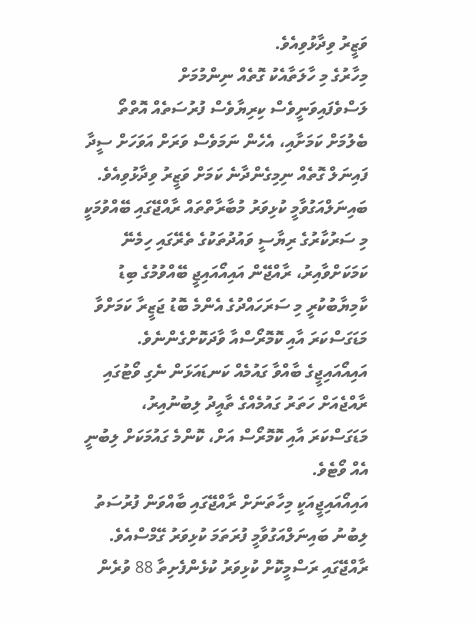ވަޒީރު ވިދާޅުވިއެވެ.
މިހާރުގެ މި ހާލަތާއެކު ގޮތެއް ނިންމުމަށް ލަސްވެފައިވަނީވެސް ކިރިޔާވެސް ފުރުސަތެއް އޮތްތޯ ބެލުމަށް ކަމަށާއި، އެހެން ނަމަވެސް ވަރަށް އަވަހަށް ސީދާ ފައިނަލް ގޮތެއް ނިމިގެންދާނެ ކަމަށް ވަޒީރު ވިދާޅުވިއެވެ.
ބައިނަލްއަގުވާމީ ކުޅިވަރު މުބާރާތްތައް ރާއްޖޭގައި ބޭއްވުމަކީ މި ސަރުކާރުގެ ރިޔާސީ ވައުދުތަކުގެ ތެރޭގައި ހިމެނޭ ކަމަކަށްވާއިރު، ރާއްޖޭން އައިއޯއައިޖީ ބޭއްވުމުގެ ބިޑު ކާމިޔާބުކުރީ މި ސަރަހައްދުގެ އެންމެ ބޮޑު ޖަޒީރާ ކަމަށްވާ މަޑަގަސްކަރަ އާއި ކޮމޮރޯސްއާ ވާދަކޮށްގެންނެވެ. އައިއޯއައިޖީގެ ބާއްވާ ގައުމެއް ކަނޑައަޅަން ނެގި ވޯޓުގައި ރާއްޖެއަށް ހަތަރު ގައުމެއްގެ ތާއީދު ލިބުނުއިރު، މަޑަގަސްކަރަ އާއި ކޮމޮރޯސް އަށް، ކޮންމެ ގައުމަކަށް ލިބުނީ އެއް ވޯޓެވެ.
އައިއޯއައިޖީއަކީ މިހާތަނަށް ރާއްޖޭގައި ބާއްވަން ފުރުސަތު ލިބުނު ބައިނަލްއަގުވާމީ ފުރަތަމަ ކުޅިވަރު ގޭމްސްއެވެ. ރާއްޖޭގައި ރަސްމީކޮށް ކުޅިވަރު ކުޅެންފެށިތާ 88 ވުރެން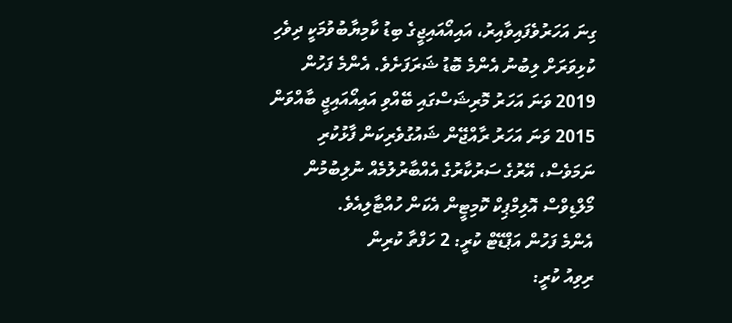ގިނަ އަހަރުވެފައިވާއިރު، އައިއޯއައިޖީގެ ބިޑު ކާމިޔާބުވުމަކީ ދިވެހި ކުޅިވަރަށް ލިބުނު އެންމެ ބޮޑު ޝަރަފަށެވެ. އެންމެ ފަހުން 2019 ވަނަ އަހަރު މޮރިޝަސްގައި ބޭއްވި އައިއޯއައިޖީ ބާއްވަން 2015 ވަނަ އަހަރު ރާއްޖޭން ޝައުގުވެރިކަން ފާޅުކުރި ނަމަވެސް، އޭރުގެ ސަރުކާރުގެ އެއްބާރުލުމެއް ނުލިބުމުން މޯލްޑިވްސް އޮލިމްޕިކް ކޮމިޓީން އެކަން ހުއްޓާލިއެވެ.
އެންމެ ފަހުން އަޕްޑޭޓް ކުރީ: 2 ހަފްތާ ކުރިން
ރިވިއު ކުރީ: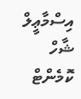އިސްމާޢީލް ޝާހް
ކޮމެންޓް